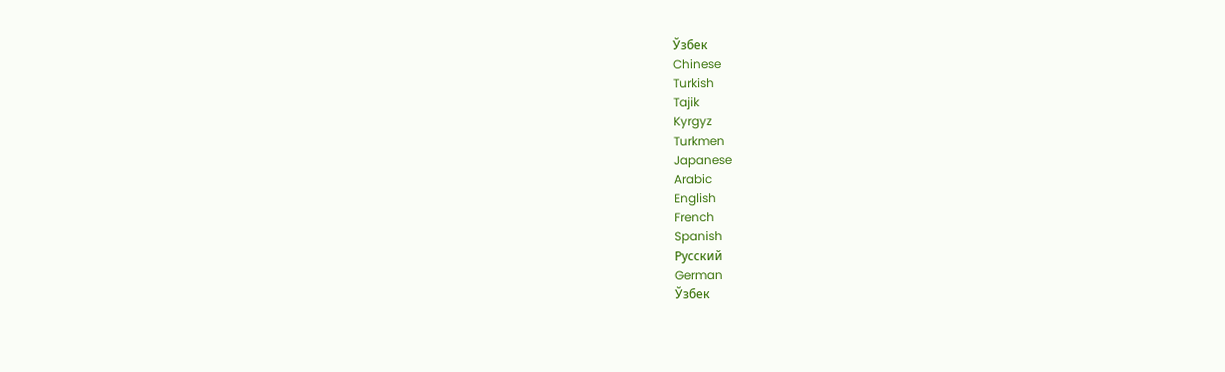Ўзбек
Chinese
Turkish
Tajik
Kyrgyz
Turkmen
Japanese
Arabic
English
French
Spanish
Русский
German
Ўзбек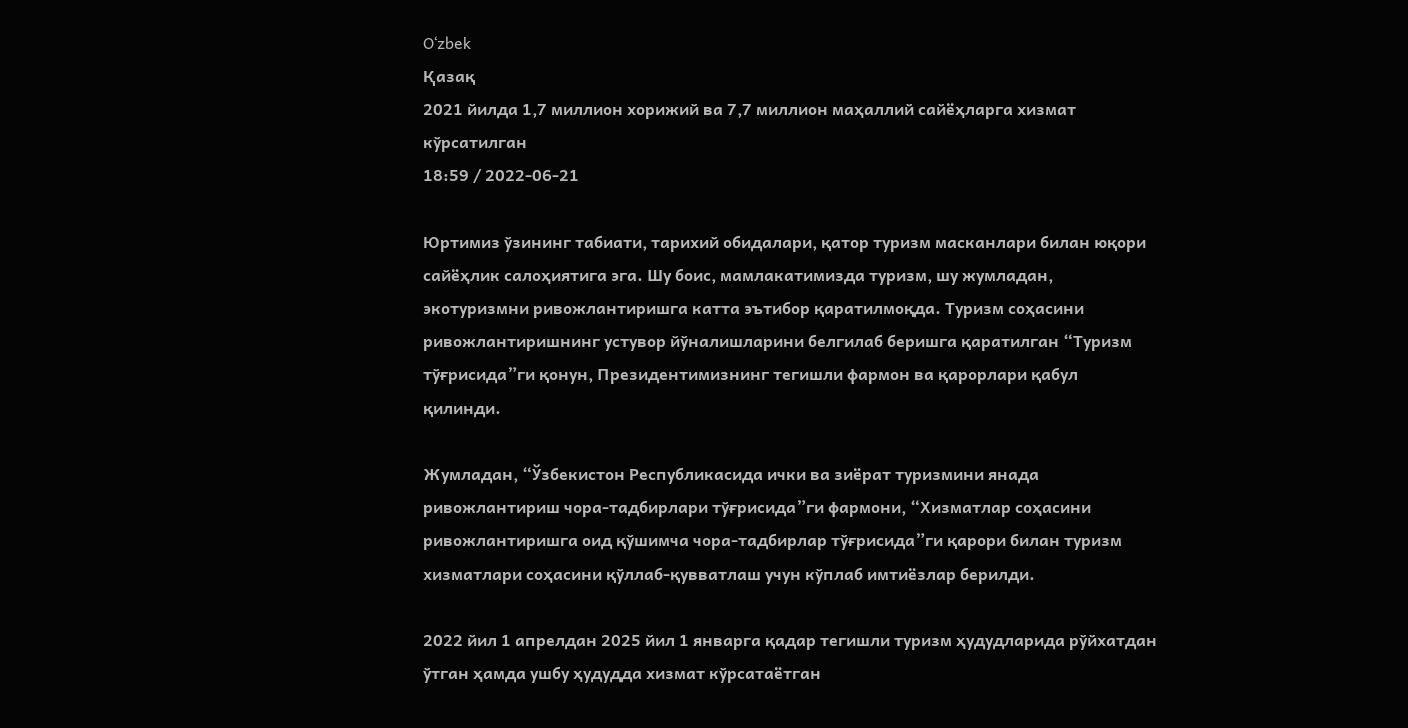Oʻzbek
Қазақ
2021 йилда 1,7 миллион хорижий ва 7,7 миллион маҳаллий сайёҳларга хизмат кўрсатилган
18:59 / 2022-06-21

Юртимиз ўзининг табиати, тарихий обидалари, қатор туризм масканлари билан юқори сайёҳлик салоҳиятига эга. Шу боис, мамлакатимизда туризм, шу жумладан, экотуризмни ривожлантиришга катта эътибор қаратилмоқда. Туризм соҳасини ривожлантиришнинг устувор йўналишларини белгилаб беришга қаратилган “Туризм тўғрисида”ги қонун, Президентимизнинг тегишли фармон ва қарорлари қабул қилинди.

Жумладан, “Ўзбекистон Республикасида ички ва зиёрат туризмини янада ривожлантириш чора-тадбирлари тўғрисида”ги фармони, “Хизматлар соҳасини ривожлантиришга оид қўшимча чора-тадбирлар тўғрисида”ги қарори билан туризм хизматлари соҳасини қўллаб-қувватлаш учун кўплаб имтиёзлар берилди.

2022 йил 1 апрелдан 2025 йил 1 январга қадар тегишли туризм ҳудудларида рўйхатдан ўтган ҳамда ушбу ҳудудда хизмат кўрсатаётган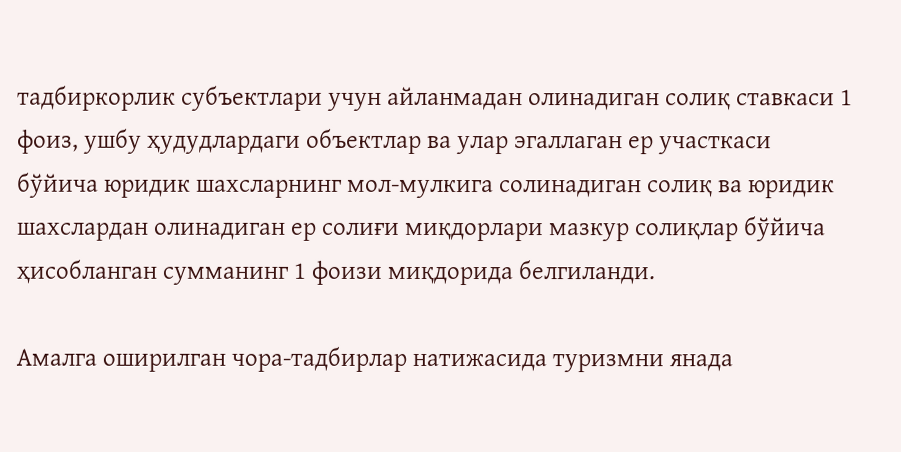тадбиркорлик субъектлари учун айланмадан олинадиган солиқ ставкаси 1 фоиз, ушбу ҳудудлардаги объектлар ва улар эгаллаган ер участкаси бўйича юридик шахсларнинг мол-мулкига солинадиган солиқ ва юридик шахслардан олинадиган ер солиғи миқдорлари мазкур солиқлар бўйича ҳисобланган сумманинг 1 фоизи миқдорида белгиланди.

Амалга оширилган чора-тадбирлар натижасида туризмни янада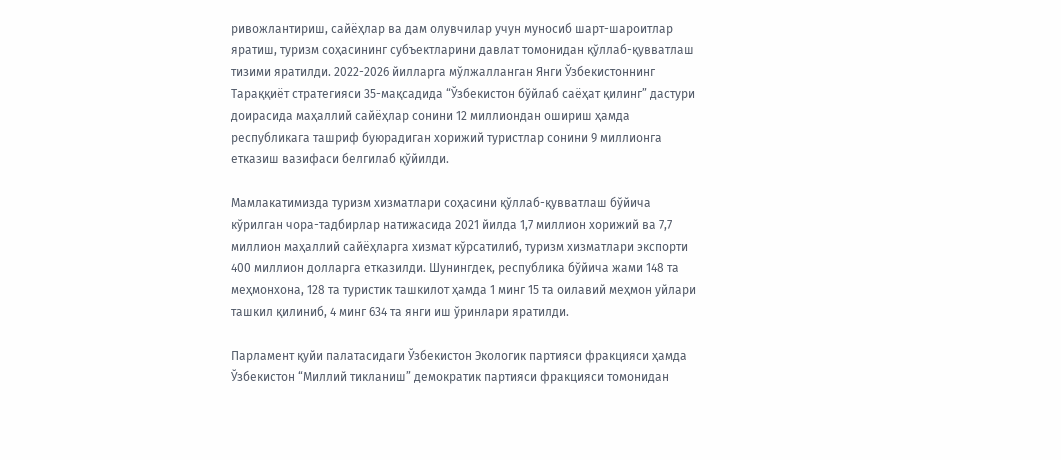ривожлантириш, сайёҳлар ва дам олувчилар учун муносиб шарт-шароитлар яратиш, туризм соҳасининг субъектларини давлат томонидан қўллаб-қувватлаш тизими яратилди. 2022-2026 йилларга мўлжалланган Янги Ўзбекистоннинг Тараққиёт стратегияси 35-мақсадида “Ўзбекистон бўйлаб саёҳат қилинг” дастури доирасида маҳаллий сайёҳлар сонини 12 миллиондан ошириш ҳамда республикага ташриф буюрадиган хорижий туристлар сонини 9 миллионга етказиш вазифаси белгилаб қўйилди.

Мамлакатимизда туризм хизматлари соҳасини қўллаб-қувватлаш бўйича кўрилган чора-тадбирлар натижасида 2021 йилда 1,7 миллион хорижий ва 7,7 миллион маҳаллий сайёҳларга хизмат кўрсатилиб, туризм хизматлари экспорти 400 миллион долларга етказилди. Шунингдек, республика бўйича жами 148 та меҳмонхона, 128 та туристик ташкилот ҳамда 1 минг 15 та оилавий меҳмон уйлари ташкил қилиниб, 4 минг 634 та янги иш ўринлари яратилди.

Парламент қуйи палатасидаги Ўзбекистон Экологик партияси фракцияси ҳамда Ўзбекистон “Миллий тикланиш” демократик партияси фракцияси томонидан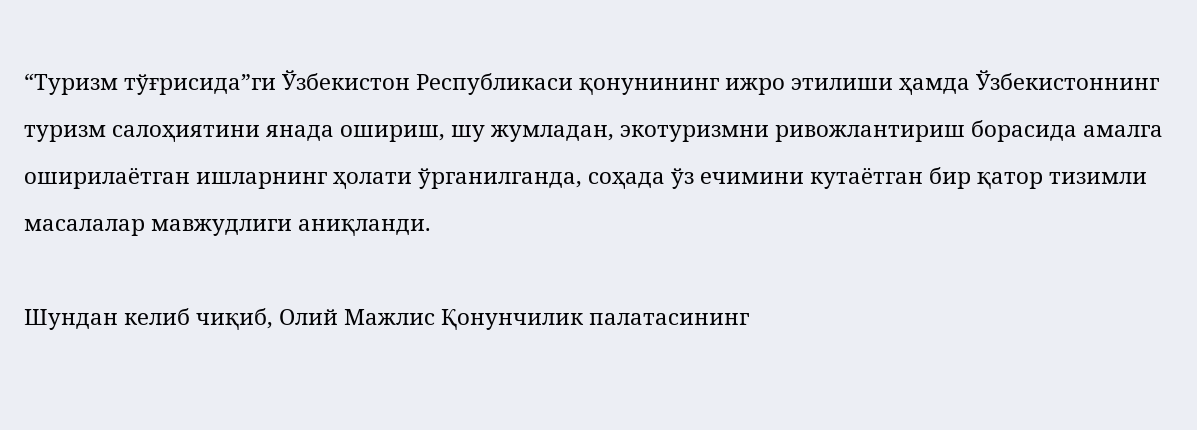“Туризм тўғрисида”ги Ўзбекистон Республикаси қонунининг ижро этилиши ҳамда Ўзбекистоннинг туризм салоҳиятини янада ошириш, шу жумладан, экотуризмни ривожлантириш борасида амалга оширилаётган ишларнинг ҳолати ўрганилганда, соҳада ўз ечимини кутаётган бир қатор тизимли масалалар мавжудлиги аниқланди.

Шундан келиб чиқиб, Олий Мажлис Қонунчилик палатасининг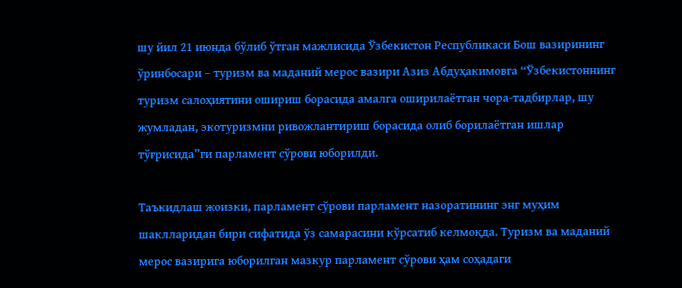шу йил 21 июнда бўлиб ўтган мажлисида Ўзбекистон Республикаси Бош вазирининг ўринбосари – туризм ва маданий мерос вазири Азиз Абдуҳакимовга “Ўзбекистоннинг туризм салоҳиятини ошириш борасида амалга оширилаётган чора-тадбирлар, шу жумладан, экотуризмни ривожлантириш борасида олиб борилаётган ишлар тўғрисида”ги парламент сўрови юборилди.

Таъкидлаш жоизки, парламент сўрови парламент назоратининг энг муҳим шаклларидан бири сифатида ўз самарасини кўрсатиб келмоқда. Туризм ва маданий мерос вазирига юборилган мазкур парламент сўрови ҳам соҳадаги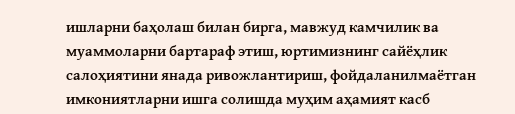ишларни баҳолаш билан бирга, мавжуд камчилик ва муаммоларни бартараф этиш, юртимизнинг сайёҳлик салоҳиятини янада ривожлантириш, фойдаланилмаётган имкониятларни ишга солишда муҳим аҳамият касб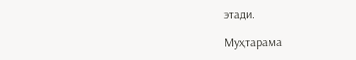этади.

Муҳтарама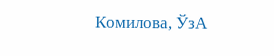Комилова, ЎзА